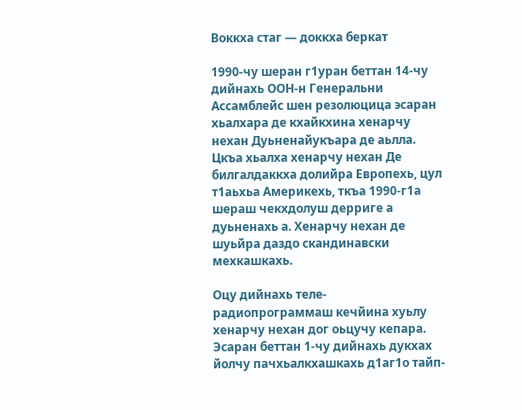Воккха стаг — доккха беркат

1990-чу шеран г1уран беттан 14-чу дийнахь ООН-н Генеральни Ассамблейс шен резолюцица эсаран хьалхара де кхайкхина хенарчу нехан Дуьненайукъара де аьлла. Цкъа хьалха хенарчу нехан Де билгалдаккха долийра Европехь, цул т1аьхьа Америкехь, ткъа 1990-г1а шераш чекхдолуш дерриге а дуьненахь а. Хенарчу нехан де шуьйра даздо скандинавски мехкашкахь.

Оцу дийнахь теле-радиопрограммаш кечйина хуьлу хенарчу нехан дог оьцучу кепара. Эсаран беттан 1-чу дийнахь дукхах йолчу пачхьалкхашкахь д1аг1о тайп-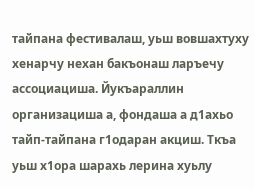тайпана фестивалаш, уьш вовшахтуху хенарчу нехан бакъонаш ларъечу ассоциациша. Йукъараллин организациша а, фондаша а д1ахьо тайп-тайпана г1одаран акциш. Ткъа уьш х1ора шарахь лерина хуьлу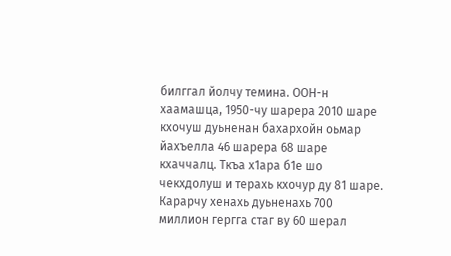билггал йолчу темина. ООН-н хаамашца, 1950-чу шарера 2010 шаре кхочуш дуьненан бахархойн оьмар йахъелла 46 шарера 68 шаре кхаччалц. Ткъа х1ара б1е шо чекхдолуш и терахь кхочур ду 81 шаре.
Карарчу хенахь дуьненахь 700 миллион гергга стаг ву 60 шерал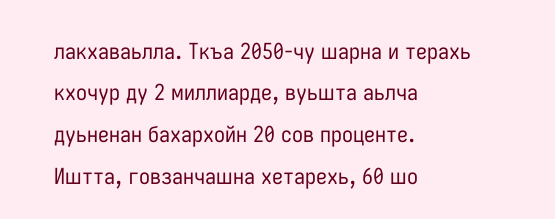лакхаваьлла. Ткъа 2050-чу шарна и терахь кхочур ду 2 миллиарде, вуьшта аьлча дуьненан бахархойн 20 сов проценте. Иштта, говзанчашна хетарехь, 60 шо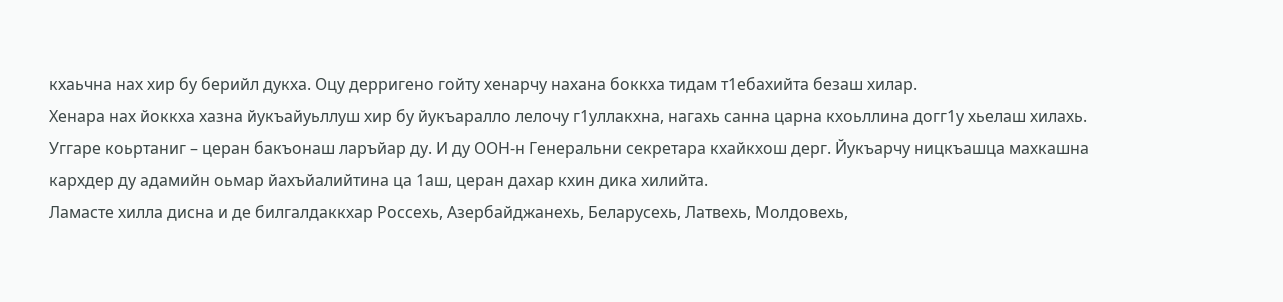кхаьчна нах хир бу берийл дукха. Оцу дерригено гойту хенарчу нахана боккха тидам т1ебахийта безаш хилар.
Хенара нах йоккха хазна йукъайуьллуш хир бу йукъаралло лелочу г1уллакхна, нагахь санна царна кхоьллина догг1у хьелаш хилахь. Уггаре коьртаниг – церан бакъонаш ларъйар ду. И ду ООН-н Генеральни секретара кхайкхош дерг. Йукъарчу ницкъашца махкашна кархдер ду адамийн оьмар йахъйалийтина ца 1аш, церан дахар кхин дика хилийта.
Ламасте хилла дисна и де билгалдаккхар Россехь, Азербайджанехь, Беларусехь, Латвехь, Молдовехь,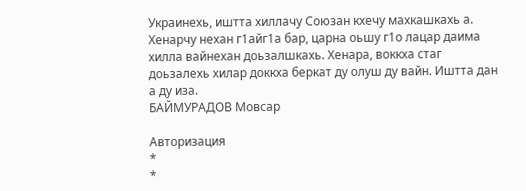Украинехь, иштта хиллачу Союзан кхечу махкашкахь а.
Хенарчу нехан г1айг1а бар, царна оьшу г1о лацар даима хилла вайнехан доьзалшкахь. Хенара, воккха стаг доьзалехь хилар доккха беркат ду олуш ду вайн. Иштта дан а ду иза.
БАЙМУРАДОВ Мовсар

Авторизация
*
*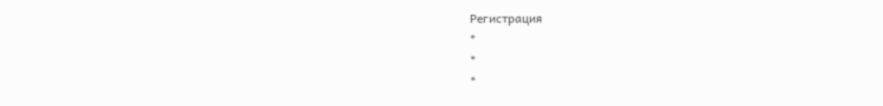Регистрация
*
*
*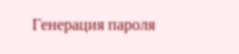Генерация пароля